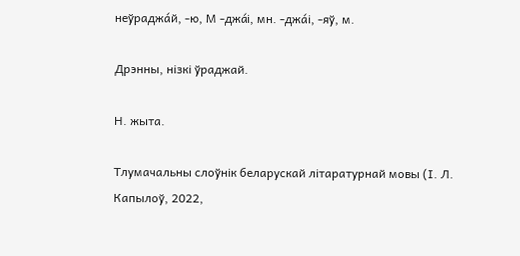неўраджа́й, -ю, М -джа́і, мн. -джа́і, -яў, м.

Дрэнны, нізкі ўраджай.

Н. жыта.

Тлумачальны слоўнік беларускай літаратурнай мовы (І. Л. Капылоў, 2022,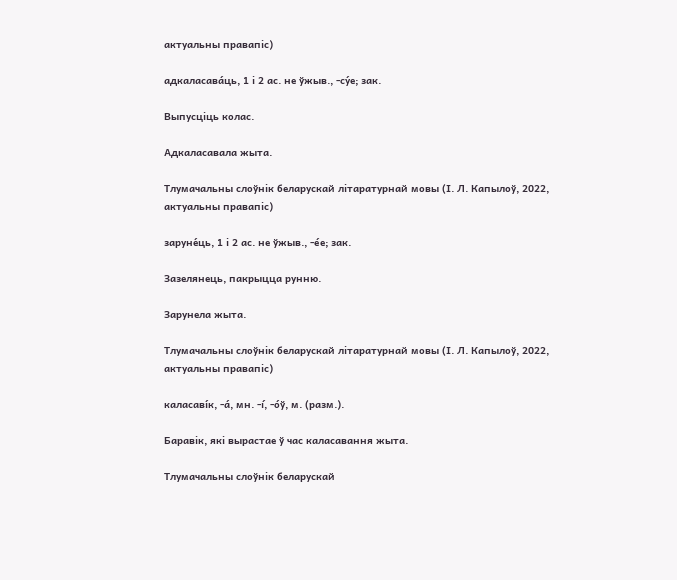актуальны правапіс)

адкаласава́ць, 1 і 2 ас. не ўжыв., -су́е; зак.

Выпусціць колас.

Адкаласавала жыта.

Тлумачальны слоўнік беларускай літаратурнай мовы (І. Л. Капылоў, 2022, актуальны правапіс)

заруне́ць, 1 і 2 ас. не ўжыв., -е́е; зак.

Зазелянець, пакрыцца рунню.

Зарунела жыта.

Тлумачальны слоўнік беларускай літаратурнай мовы (І. Л. Капылоў, 2022, актуальны правапіс)

каласаві́к, -а́, мн. -і́, -о́ў, м. (разм.).

Баравік, які вырастае ў час каласавання жыта.

Тлумачальны слоўнік беларускай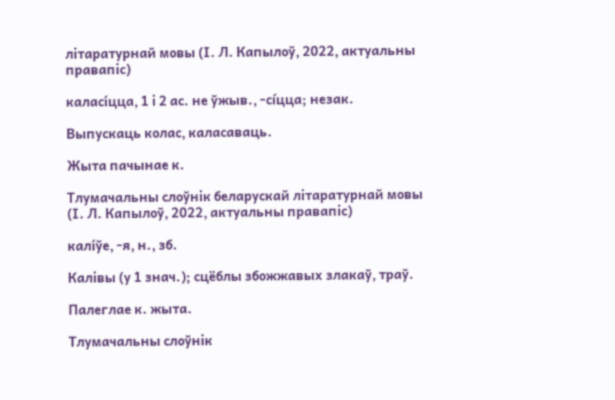літаратурнай мовы (І. Л. Капылоў, 2022, актуальны правапіс)

каласі́цца, 1 і 2 ас. не ўжыв., -сі́цца; незак.

Выпускаць колас, каласаваць.

Жыта пачынае к.

Тлумачальны слоўнік беларускай літаратурнай мовы (І. Л. Капылоў, 2022, актуальны правапіс)

калі́ўе, -я, н., зб.

Калівы (у 1 знач.); сцёблы збожжавых злакаў, траў.

Палеглае к. жыта.

Тлумачальны слоўнік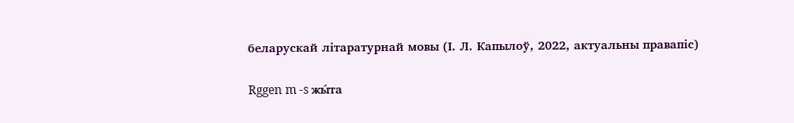беларускай літаратурнай мовы (І. Л. Капылоў, 2022, актуальны правапіс)

Rggen m -s жы́та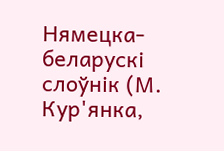Нямецка-беларускі слоўнік (М. Кур'янка,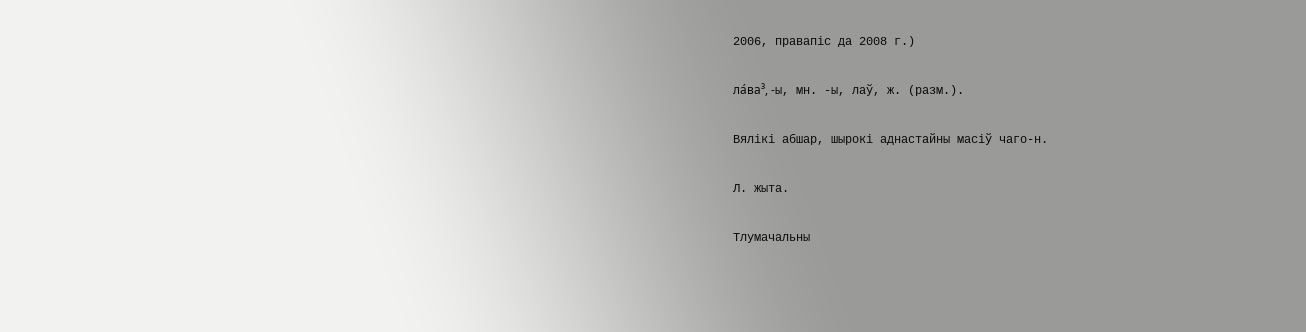2006, правапіс да 2008 г.)

ла́ва³, -ы, мн. -ы, лаў, ж. (разм.).

Вялікі абшар, шырокі аднастайны масіў чаго-н.

Л. жыта.

Тлумачальны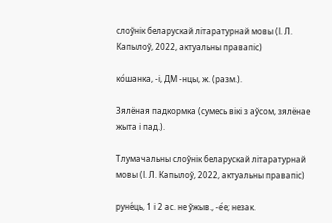слоўнік беларускай літаратурнай мовы (І. Л. Капылоў, 2022, актуальны правапіс)

ко́шанка, -і, ДМ -нцы, ж. (разм.).

Зялёная падкормка (сумесь вікі з аўсом, зялёнае жыта і пад.).

Тлумачальны слоўнік беларускай літаратурнай мовы (І. Л. Капылоў, 2022, актуальны правапіс)

руне́ць, 1 і 2 ас. не ўжыв., -е́е; незак.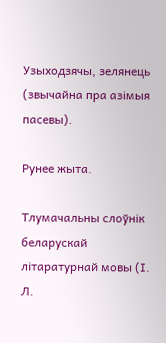Узыходзячы, зелянець (звычайна пра азімыя пасевы).

Рунее жыта.

Тлумачальны слоўнік беларускай літаратурнай мовы (І. Л.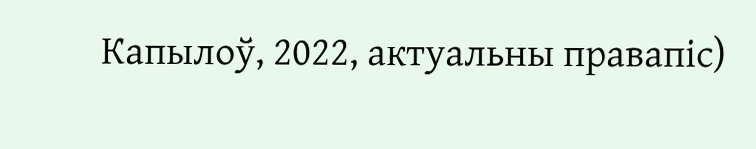Капылоў, 2022, актуальны правапіс)